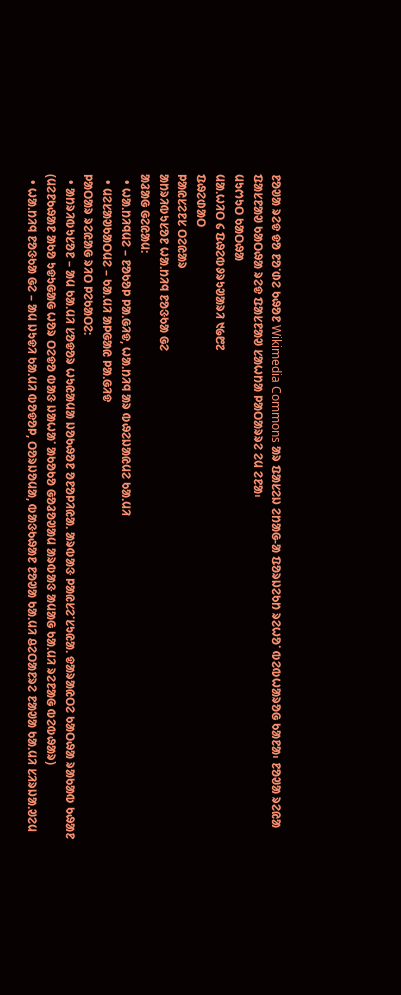ᱱᱚᱣᱟ ᱨᱮᱫ ᱫᱚ ᱱᱚᱸᱰᱮ ᱠᱷᱚᱱ Wikimedia Commons ᱟᱨ ᱯᱟᱥᱮᱡ ᱮᱴᱟᱜ-ᱟ ᱯᱚᱨᱡᱮᱠᱴ ᱨᱮᱦᱚᱸ ᱵᱮᱵᱦᱟᱨᱚᱜ ᱠᱟᱱᱟ᱾ ᱱᱚᱣᱟ ᱨᱮᱭᱟ ᱯᱟᱥᱱᱟᱣ ᱠᱟᱛᱷᱟ ᱨᱮᱫ ᱯᱟᱥᱱᱟᱣ ᱥᱟᱦᱴᱟ ᱞᱟᱛᱟᱨᱨᱮ ᱮᱢ ᱮᱱᱟ᱾
ᱢᱩᱬᱩᱛ ᱠᱟᱛᱷᱟ
ᱢᱟᱹᱦᱤᱛ ᱔ ᱯᱷᱮᱵᱽᱨᱩᱣᱟᱨᱤ ᱑᱙᱘᱗
ᱯᱷᱮᱰᱟᱛ
ᱞᱟᱭᱥᱮᱱᱥ ᱛᱮᱭᱟᱨ
ᱟᱴᱨᱤᱵᱩᱥᱚᱱ ᱦᱟᱹᱴᱤᱧ ᱱᱚᱝᱠᱟ ᱜᱮ
ᱟᱲᱟᱜ ᱜᱮᱭᱟᱢ:
  • ᱦᱟᱹᱴᱤᱧᱢᱮ – ᱱᱚᱠᱚᱞ ᱞᱟᱹᱜᱤᱫ, ᱦᱟᱹᱴᱤᱧ ᱟᱨ ᱵᱷᱮᱡᱟᱭᱢᱮ ᱠᱟᱹᱢᱤ
  • ᱢᱮᱥᱟᱣᱠᱟᱛᱢᱮ – ᱠᱟᱹᱢᱤ ᱟᱞᱜᱟᱭ ᱞᱟᱹᱜᱤᱫ
ᱞᱟᱛᱟᱨ ᱨᱮᱭᱟᱜ ᱨᱤᱛ ᱞᱮᱠᱟᱛᱮ:
  • ᱟᱴᱨᱤᱵᱩᱥᱚᱱ – ᱟᱢ ᱠᱟᱹᱢᱤ ᱥᱚᱫᱚᱨ ᱦᱩᱭᱟᱢᱟ ᱡᱚᱠᱷᱚᱱ ᱚᱱᱚᱞᱤᱭᱟᱹ ᱟᱨᱵᱟᱝ ᱞᱟᱭᱥᱮᱸᱥᱩᱭᱟᱹ ᱫᱟᱨᱟᱭᱛᱮ ᱠᱟᱛᱷᱟ ᱨᱟᱠᱟᱵ ᱠᱷᱟᱱ (ᱢᱮᱱᱠᱷᱟᱱ ᱟᱠᱚ ᱩᱫᱩᱜᱟᱜ ᱦᱚᱨ ᱛᱮᱫᱚ ᱵᱟᱝ ᱡᱟᱦᱟᱸ ᱟᱠᱚᱠᱚ ᱜᱚᱲᱚᱣᱟᱢ ᱟᱨᱵᱟᱝ ᱟᱢᱟᱜ ᱠᱟᱹᱢᱤ ᱨᱮᱱᱟᱜ ᱵᱮᱵᱷᱟᱨ)
  • ᱦᱟᱹᱴᱤᱧ ᱱᱚᱝᱠᱟ ᱜᱮ – ᱟᱢ ᱡᱩᱫᱤ ᱠᱟᱹᱢᱤ ᱵᱚᱫᱚᱞ, ᱛᱚᱨᱡᱚᱢᱟ, ᱵᱟᱝᱠᱷᱟᱱ ᱱᱚᱣᱟ ᱠᱟᱹᱢᱤ ᱪᱮᱛᱟᱱᱨᱮ ᱱᱟᱣᱟ ᱠᱟᱹᱢᱤ ᱥᱤᱨᱡᱟᱹᱣᱮᱢ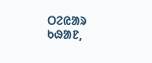ᱛᱮᱭᱟᱨ ᱠᱷᱟᱱ,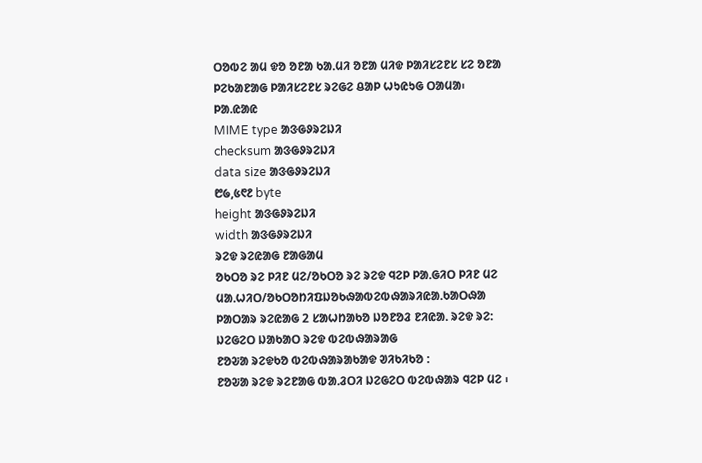ᱛᱚᱵᱮ ᱟᱢ ᱫᱚ ᱚᱱᱟ ᱠᱟᱹᱢᱤ ᱚᱱᱟ ᱢᱤᱫ ᱞᱟᱤᱥᱮᱱᱥ ᱥᱮ ᱚᱱᱟ ᱞᱮᱠᱟᱱᱟᱜ ᱞᱟᱤᱥᱮᱱᱥ ᱨᱮᱜᱮ ᱪᱟᱞ ᱦᱩᱭᱩᱜ ᱛᱟᱢᱟ᱾
ᱞᱟ.ᱭᱟᱭ
MIME type ᱟᱝᱜᱽᱨᱮᱡᱤ
checksum ᱟᱝᱜᱽᱨᱮᱡᱤ
data size ᱟᱝᱜᱽᱨᱮᱡᱤ
᱘᱙,᱕᱖᱒ byte
height ᱟᱝᱜᱽᱨᱮᱡᱤ
width ᱟᱝᱜᱽᱨᱮᱡᱤ
ᱨᱮᱫ ᱨᱮᱭᱟᱜ ᱱᱟᱜᱟᱢ
ᱚᱠᱛᱚ ᱨᱮ ᱞᱤᱱ ᱢᱮ/ᱚᱠᱛᱚ ᱨᱮ ᱨᱮᱫ ᱧᱮᱞ ᱞᱟᱹᱜᱤᱛ ᱞᱤᱱ ᱢᱮ
ᱢᱟᱹᱦᱤᱛ/ᱚᱠᱛᱚᱴᱤᱯᱡᱚᱠᱷᱟᱵᱮᱵᱷᱟᱨᱤᱭᱟᱹᱠᱟᱛᱷᱟ
ᱞᱟᱛᱟᱨ ᱨᱮᱭᱟᱜ 2 ᱥᱟᱦᱴᱟᱠᱚ ᱡᱚᱱᱚᱲ ᱱᱤᱭᱟᱹ ᱨᱮᱫ ᱨᱮ:
ᱡᱮᱜᱮᱛ ᱡᱟᱠᱟᱛ ᱨᱮᱫ ᱵᱮᱵᱷᱟᱨᱟᱜ
ᱱᱚᱶᱟ ᱨᱮᱫᱠᱚ ᱵᱮᱵᱷᱟᱨᱟᱠᱟᱫ ᱣᱤᱠᱤᱠᱚ :
ᱱᱚᱶᱟ ᱨᱮᱫ ᱨᱮᱱᱟᱜ ᱵᱟᱹᱲᱛᱤ ᱡᱮᱜᱮᱛ ᱵᱮᱵᱷᱟᱨ ᱧᱮᱞ ᱢᱮ ᱾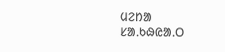ᱢᱮᱴᱟ ᱥᱟᱹᱠᱷᱭᱟᱹᱛ